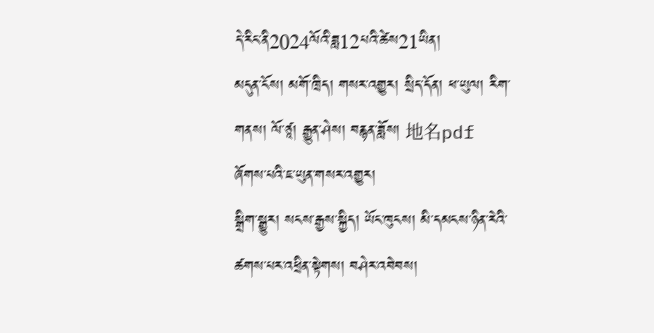དེ་རིང་ནི2024ལོའི་ཟླ12པའི་ཚེས21ཡིན།
མདུན་ངོས། མགོ་ཁྲིད། གསར་འགྱུར། སྲིད་དོན། ཕ་ཡུལ། རིག་གནས། ལོ་ཙཱ། རྒྱུན་ཤེས། བརྙན་ཟློས། 地名pdf
ཞོགས་པའི་ཇ་ཡུན་གསར་འགྱུར།
སྒྲིག་སྒྱུར། སངས་རྒྱས་སྐྱིད། ཡོང་ཁུངས། མི་དམངས་ཉིན་རེའི་ཚགས་པར་འཕྲིན་སྟེགས། བཤེར་འབེབས།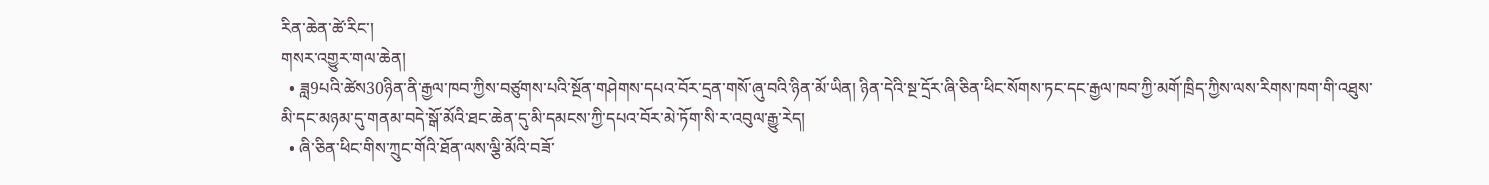རིན་ཆེན་ཚེ་རིང་།
གསར་འགྱུར་གལ་ཆེན།
  • ཟླ9པའི་ཚེས30ཉིན་ནི་རྒྱལ་ཁབ་ཀྱིས་བཙུགས་པའི་སྔོན་གཤེགས་དཔའ་བོར་དྲན་གསོ་ཞུ་བའི་ཉིན་མོ་ཡིན། ཉིན་དེའི་སྔ་དྲོར་ཞི་ཅིན་ཕིང་སོགས་ཏང་དང་རྒྱལ་ཁབ་ཀྱི་མགོ་ཁྲིད་ཀྱིས་ལས་རིགས་ཁག་གི་འཐུས་མི་དང་མཉམ་དུ་གནམ་བདེ་སྒོ་མོའི་ཐང་ཆེན་དུ་མི་དམངས་ཀྱི་དཔའ་བོར་མེ་ཏོག་སི་ར་འབུལ་རྒྱུ་རེད།
  • ཞི་ཅིན་ཕིང་གིས་ཀྲུང་གོའི་ཐོན་ལས་ལྕི་མོའི་བཟོ་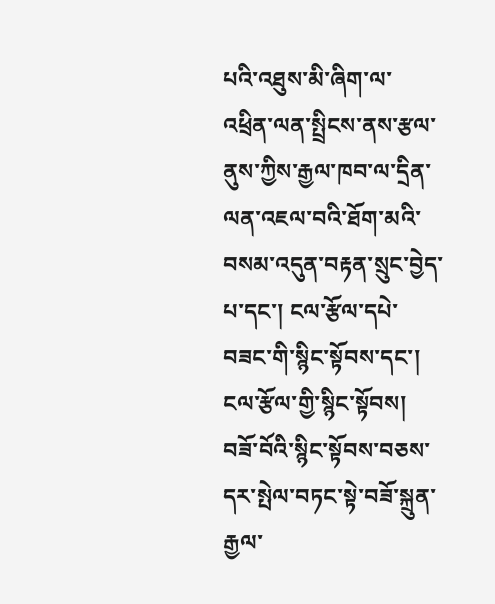པའི་འཐུས་མི་ཞིག་ལ་འཕྲིན་ལན་སྤྲིངས་ནས་རྩལ་ནུས་ཀྱིས་རྒྱལ་ཁབ་ལ་དྲིན་ལན་འཇལ་བའི་ཐོག་མའི་བསམ་འདུན་བརྟན་སྲུང་བྱེད་པ་དང་། ངལ་རྩོལ་དཔེ་བཟང་གི་སྙིང་སྟོབས་དང་། ངལ་རྩོལ་གྱི་སྙིང་སྟོབས། བཟོ་བོའི་སྙིང་སྟོབས་བཅས་དར་སྤེལ་བཏང་སྟེ་བཟོ་སྐྲུན་རྒྱལ་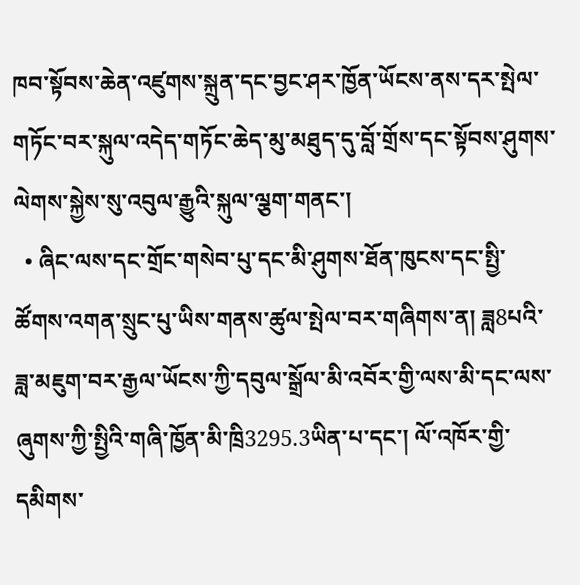ཁབ་སྟོབས་ཆེན་འཛུགས་སྐྲུན་དང་བྱང་ཤར་ཁྱོན་ཡོངས་ནས་དར་སྤེལ་གཏོང་བར་སྐུལ་འདེད་གཏོང་ཆེད་མུ་མཐུད་དུ་བློ་གྲོས་དང་སྟོབས་ཤུགས་ལེགས་སྐྱེས་སུ་འབུལ་རྒྱུའི་སྐུལ་ལྕག་གནང་།
  • ཞིང་ལས་དང་གྲོང་གསེབ་པུ་དང་མི་ཤུགས་ཐོན་ཁུངས་དང་སྤྱི་ཚོགས་འགན་སྲུང་པུ་ཡིས་གནས་ཚུལ་སྤེལ་བར་གཞིགས་ན། ཟླ8པའི་ཟླ་མཇུག་བར་རྒྱལ་ཡོངས་ཀྱི་དབུལ་སྒྲོལ་མི་འབོར་གྱི་ལས་མི་དང་ལས་ཞུགས་ཀྱི་སྤྱིའི་གཞི་ཁྱོན་མི་ཁྲི3295.3ཡིན་པ་དང་། ལོ་འཁོར་གྱི་དམིགས་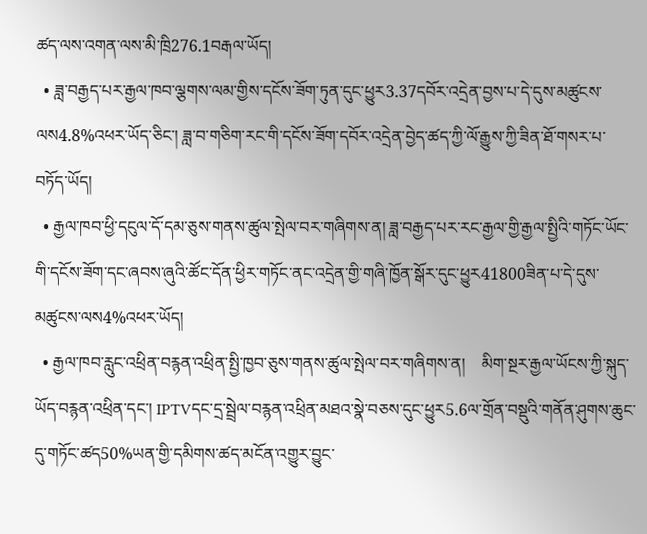ཚད་ལས་འགན་ལས་མི་ཁྲི276.1བརྒལ་ཡོད།
  • ཟླ་བརྒྱད་པར་རྒྱལ་ཁབ་ལྕགས་ལམ་གྱིས་དངོས་ཟོག་ཏུན་དུང་ཕྱུར3.37དབོར་འདྲེན་བྱས་པ་དེ་དུས་མཚུངས་ལས4.8%འཕར་ཡོད་ཅིང་། ཟླ་བ་གཅིག་རང་གི་དངོས་ཟོག་དབོར་འདྲེན་བྱེད་ཚད་ཀྱི་ལོ་རྒྱུས་ཀྱི་ཟིན་ཐོ་གསར་པ་བཏོད་ཡོད།
  • རྒྱལ་ཁབ་ཕྱི་དངུལ་དོ་དམ་ཅུས་གནས་ཚུལ་སྤེལ་བར་གཞིགས་ན། ཟླ་བརྒྱད་པར་རང་རྒྱལ་གྱི་རྒྱལ་སྤྱིའི་གཏོང་ཡོང་གི་དངོས་ཟོག་དང་ཞབས་ཞུའི་ཚོང་དོན་ཕྱིར་གཏོང་ནང་འདྲེན་གྱི་གཞི་ཁྱོན་སྒོར་དུང་ཕྱུར41800ཟིན་པ་དེ་དུས་མཚུངས་ལས4%འཕར་ཡོད།
  • རྒྱལ་ཁབ་རླུང་འཕྲིན་བརྙན་འཕྲིན་སྤྱི་ཁྱབ་ཅུས་གནས་ཚུལ་སྤེལ་བར་གཞིགས་ན།    མིག་སྔར་རྒྱལ་ཡོངས་ཀྱི་སྐུད་ཡོད་བརྙན་འཕྲིན་དང་། IPTVདང་དྲ་སྦྲེལ་བརྙན་འཕྲིན་མཐའ་སྣེ་བཅས་དུང་ཕྱུར5.6ལ་གྲོན་བསྡུའི་གནོན་ཤུགས་ཆུང་དུ་གཏོང་ཚད50%ཡན་གྱི་དམིགས་ཚད་མངོན་འགྱུར་བྱུང་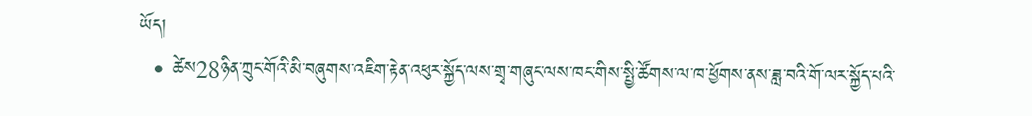ཡོད།
  • ཚེས28ཉིན་ཀྲུང་གོའི་མི་བཞུགས་འཇིག་རྟེན་འཕུར་སྐྱོད་ལས་གྲྭ་གཞུང་ལས་ཁང་གིས་སྤྱི་ཚོགས་ལ་ཁ་ཕྱོགས་ནས་ཟླ་བའི་གོ་ལར་སྐྱོད་པའི་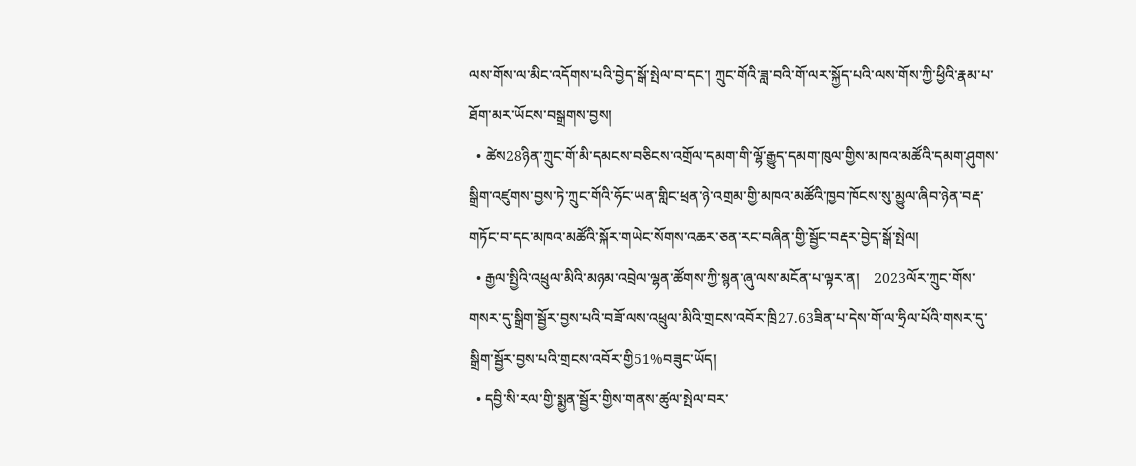ལས་གོས་ལ་མིང་འདོགས་པའི་བྱེད་སྒོ་སྤེལ་བ་དང་། ཀྲུང་གོའི་ཟླ་བའི་གོ་ལར་སྐྱོད་པའི་ལས་གོས་ཀྱི་ཕྱིའི་རྣམ་པ་ཐོག་མར་ཡོངས་བསྒྲགས་བྱས།
  • ཚེས28ཉིན་ཀྲུང་གོ་མི་དམངས་བཅིངས་འགྲོལ་དམག་གི་ལྷོ་རྒྱུད་དམག་ཁུལ་གྱིས་མཁའ་མཚོའི་དམག་ཤུགས་སྒྲིག་འཛུགས་བྱས་ཏེ་ཀྲུང་གོའི་ཧོང་ཡན་གླིང་ཕྲན་ཉེ་འགྲམ་གྱི་མཁའ་མཚོའི་ཁྱབ་ཁོངས་སུ་མྱུལ་ཞིབ་ཉེན་བརྡ་གཏོང་བ་དང་མཁའ་མཚོའི་སྐོར་གཡེང་སོགས་འཆར་ཅན་རང་བཞིན་གྱི་སྦྱོང་བརྡར་བྱེད་སྒོ་སྤེལ།
  • རྒྱལ་སྤྱིའི་འཕྲུལ་མིའི་མཉམ་འབྲེལ་ལྷན་ཚོགས་ཀྱི་སྙན་ཞུ་ལས་མངོན་པ་ལྟར་ན།    2023ལོར་ཀྲུང་གོས་གསར་དུ་སྒྲིག་སྦྱོར་བྱས་པའི་བཟོ་ལས་འཕྲུལ་མིའི་གྲངས་འབོར་ཁྲི27.63ཟིན་པ་དེས་གོ་ལ་ཧྲིལ་པོའི་གསར་དུ་སྒྲིག་སྦྱོར་བྱས་པའི་གྲངས་འབོར་གྱི51%བཟུང་ཡོད།
  • དབྱི་སི་རལ་གྱི་སྨྱན་སྦྱོར་གྱིས་གནས་ཚུལ་སྤེལ་བར་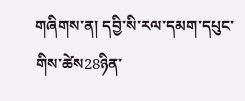གཞིགས་ན། དབྱི་སི་རལ་དམག་དཔུང་གིས་ཚེས28ཉིན་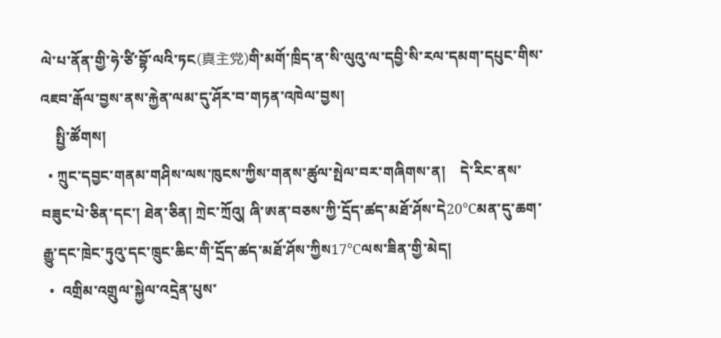ལེ་པ་ནོན་གྱི་ཧེ་ཙི་བྷོ་ལའི་ཏང(真主党)གི་མགོ་ཁྲིད་ན་སི་ལུའུ་ལ་དབྱི་སི་རལ་དམག་དཔུང་གིས་འཇབ་རྒོལ་བྱས་ནས་རྐྱེན་ལམ་དུ་ཤོར་བ་གཏན་འཁེལ་བྱས།
    སྤྱི་ཚོགས།
  • ཀྲུང་དབྱང་གནམ་གཤིས་ལས་ཁུངས་ཀྱིས་གནས་ཚུལ་སྤེལ་བར་གཞིགས་ན།    དེ་རིང་ནས་བཟུང་པེ་ཅིན་དང་། ཐེན་ཅིན། ཀྲེང་ཀྲོའུ། ཞི་ཨན་བཅས་ཀྱི་དྲོད་ཚད་མཐོ་ཤོས་དེ20℃མན་དུ་ཆག་རྒྱུ་དང་ཁྲེང་ཏུའུ་དང་ཁྲུང་ཆིང་གི་དྲོད་ཚད་མཐོ་ཤོས་ཀྱིས17℃ལས་ཟིན་གྱི་མེད།
  •  འགྲིམ་འགྲུལ་སྐྱེལ་འདྲེན་པུས་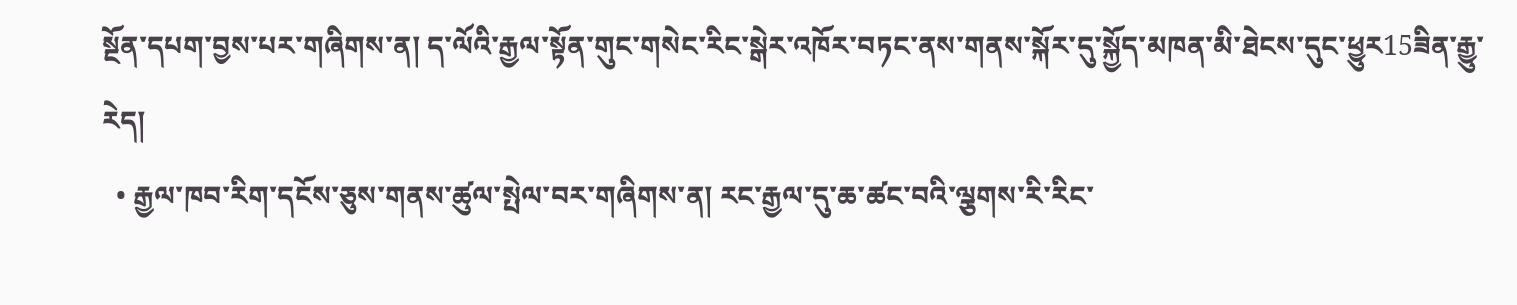སྔོན་དཔག་བྱས་པར་གཞིགས་ན། ད་ལོའི་རྒྱལ་སྟོན་གུང་གསེང་རིང་སྒེར་འཁོར་བཏང་ནས་གནས་སྐོར་དུ་སྐྱོད་མཁན་མི་ཐེངས་དུང་ཕྱུར15ཟིན་རྒྱུ་རེད།
  • རྒྱལ་ཁབ་རིག་དངོས་ཅུས་གནས་ཚུལ་སྤེལ་བར་གཞིགས་ན། རང་རྒྱལ་དུ་ཆ་ཚང་བའི་ལྕགས་རི་རིང་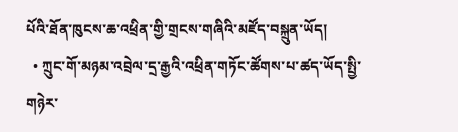པོའི་ཐོན་ཁུངས་ཆ་འཕྲིན་གྱི་གྲངས་གཞིའི་མཛོད་བསྐྲུན་ཡོད།
  • ཀྲུང་གོ་མཉམ་འབྲེལ་དྲ་རྒྱའི་འཕྲིན་གཏོང་ཚོགས་པ་ཚད་ཡོད་སྤྱི་གཉེར་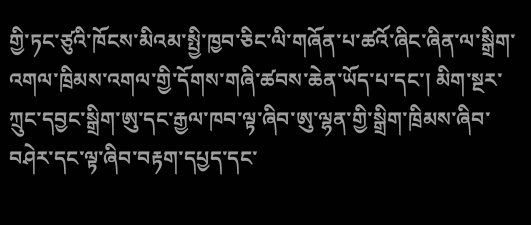གྱི་ཏང་ཙུའི་ཁོངས་མིའམ་སྤྱི་ཁྱབ་ཅིང་ལི་གཞོན་པ་ཚའོ་ཞིང་ཞིན་ལ་སྒྲིག་འགལ་ཁྲིམས་འགལ་གྱི་དོགས་གཞི་ཚབས་ཆེན་ཡོད་པ་དང་། མིག་སྔར་ཀྲུང་དབྱང་སྒྲིག་ཨུ་དང་རྒྱལ་ཁབ་ལྟ་ཞིབ་ཨུ་ལྷན་གྱི་སྒྲིག་ཁྲིམས་ཞིབ་བཤེར་དང་ལྟ་ཞིབ་བརྟག་དཔྱད་དང་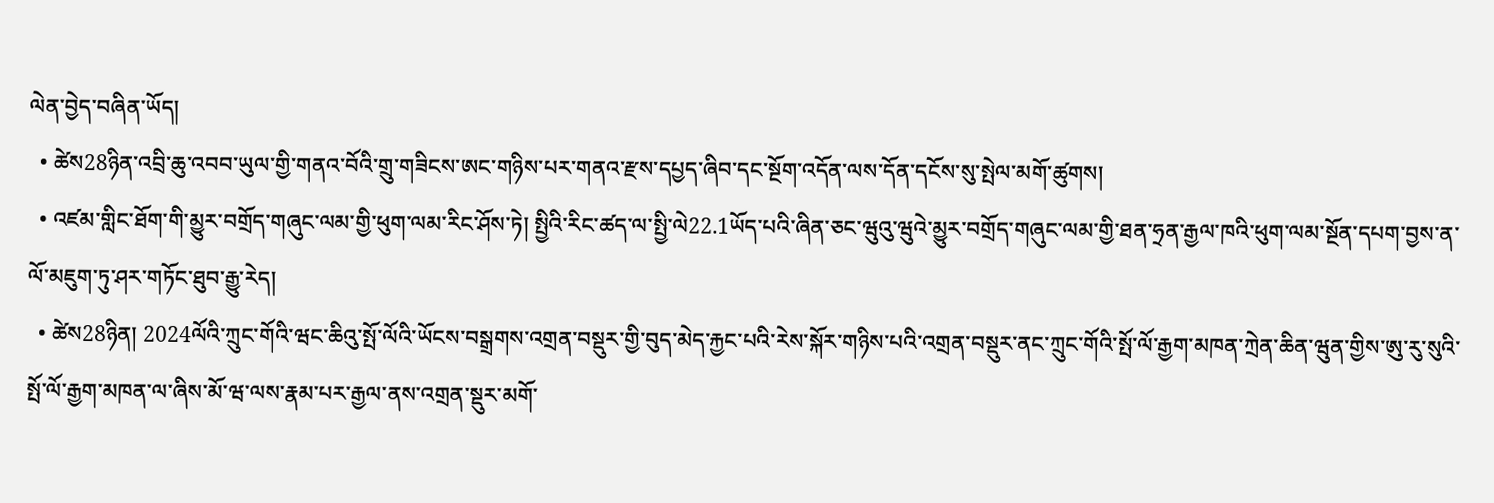ལེན་བྱེད་བཞིན་ཡོད།
  • ཚེས28ཉིན་འབྲི་ཆུ་འབབ་ཡུལ་གྱི་གནའ་བོའི་གྲུ་གཟིངས་ཨང་གཉིས་པར་གནའ་རྫས་དཔྱད་ཞིབ་དང་སྔོག་འདོན་ལས་དོན་དངོས་སུ་སྤེལ་མགོ་ཚུགས།
  • འཛམ་གླིང་ཐོག་གི་མྱུར་བགྲོད་གཞུང་ལམ་གྱི་ཕུག་ལམ་རིང་ཤོས་ཏེ། སྤྱིའི་རིང་ཚད་ལ་སྤྱི་ལེ22.1ཡོད་པའི་ཞིན་ཅང་ཝུའུ་ཝུའེ་མྱུར་བགྲོད་གཞུང་ལམ་གྱི་ཐན་ཧྲན་རྒྱལ་ཁའི་ཕུག་ལམ་སྔོན་དཔག་བྱས་ན་ལོ་མཇུག་ཏུ་ཤར་གཏོང་ཐུབ་རྒྱུ་རེད།
  • ཚེས28ཉིན། 2024ལོའི་ཀྲུང་གོའི་ཝང་ཆིའུ་སྤོ་ལོའི་ཡོངས་བསྒྲགས་འགྲན་བསྡུར་གྱི་བུད་མེད་རྐྱང་པའི་རེས་སྐོར་གཉིས་པའི་འགྲན་བསྡུར་ནང་ཀྲུང་གོའི་སྤོ་ལོ་རྒྱག་མཁན་ཀྲེན་ཆིན་ཝུན་གྱིས་ཨུ་རུ་སུའི་སྤོ་ལོ་རྒྱག་མཁན་ལ་ཞིས་མོ་ཝ་ལས་རྣམ་པར་རྒྱལ་ནས་འགྲན་སྡུར་མགོ་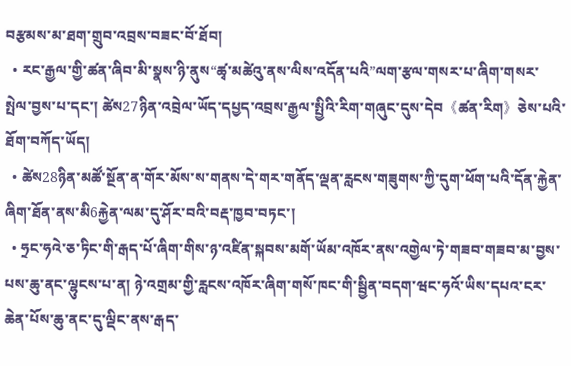བརྩམས་མ་ཐག་གྲུབ་འབྲས་བཟང་བོ་ཐོབ།
  • རང་རྒྱལ་གྱི་ཚན་ཞིབ་མི་སྣས་ཉི་ནུས“ཚྭ་མཚེའུ་ནས་ལིས་འདོན་པའི”ལག་རྩལ་གསར་པ་ཞིག་གསར་སྤེལ་བྱས་པ་དང་། ཚེས27ཉིན་འབྲེལ་ཡོད་དཔྱད་འབྲས་རྒྱལ་སྤྱིའི་རིག་གཞུང་དུས་དེབ《ཚན་རིག》ཅེས་པའི་ཐོག་བཀོད་ཡོད།
  • ཚེས28ཉིན་མཚོ་སྔོན་ན་གོར་མོས་ས་གནས་དེ་གར་གནོད་ལྡན་རླངས་གཟུགས་ཀྱི་དུག་ཕོག་པའི་དོན་རྐྱེན་ཞིག་ཐོན་ནས་མི6རྐྱེན་ལམ་དུ་ཤོར་བའི་བརྡ་ཁྱབ་བཏང་།
  • ཧྲང་ཧའེ་ཅ་ཏིང་གི་རྒད་པོ་ཞིག་གིས་ཉ་འཛིན་སྐབས་མགོ་ཡོམ་འཁོར་ནས་འགྱེལ་ཏེ་གཟབ་གཟབ་མ་བྱས་པས་ཆུ་ནང་ལྷུངས་པ་ན། ཉེ་འགྲམ་གྱི་རླངས་འཁོར་ཞིག་གསོ་ཁང་གི་སྦྱིན་བདག་ཝང་ཧའོ་ཡིས་དཔའ་ངར་ཆེན་པོས་ཆུ་ནང་དུ་ལྡིང་ནས་རྒད་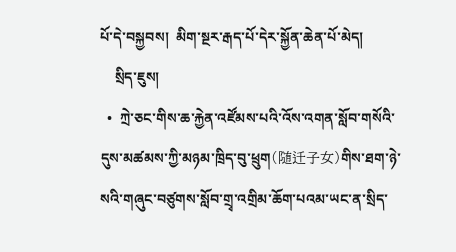པོ་དེ་བསྐྱབས།  མིག་སྔར་རྒད་པོ་དེར་སྐྱོན་ཆེན་པོ་མེད།
    སྲིད་ཇུས།
  •  ཀྲེ་ཅང་གིས་ཆ་རྐྱེན་འཛོམས་པའི་འོས་འགན་སློབ་གསོའི་དུས་མཚམས་ཀྱི་མཉམ་ཁྲིད་བུ་ཕྲུག(随迁子女)གིས་ཐག་ཉེ་སའི་གཞུང་བཙུགས་སློབ་གྲྭ་འགྲིམ་ཆོག་པའམ་ཡང་ན་སྲིད་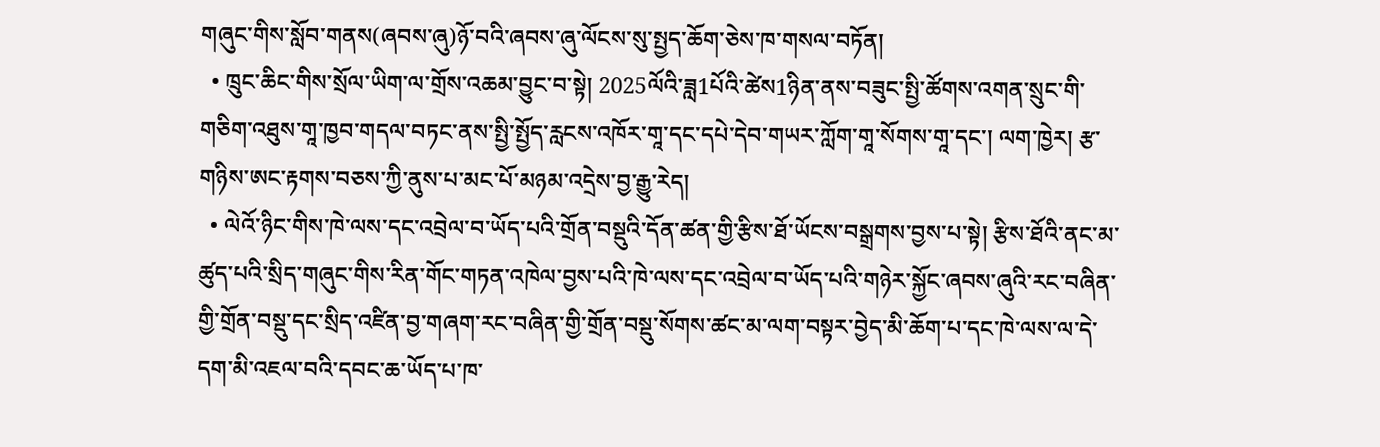གཞུང་གིས་སློབ་གནས(ཞབས་ཞུ)ཉོ་བའི་ཞབས་ཞུ་ལོངས་སུ་སྤྱད་ཆོག་ཅེས་ཁ་གསལ་བཏོན།
  • ཁྲུང་ཆིང་གིས་སྲོལ་ཡིག་ལ་གྲོས་འཆམ་བྱུང་བ་སྟེ། 2025ལོའི་ཟླ1པོའི་ཚེས1ཉིན་ནས་བཟུང་སྤྱི་ཚོགས་འགན་སྲུང་གི་གཅིག་འཐུས་གཱ་ཁྱབ་གདལ་བཏང་ནས་སྤྱི་སྤྱོད་རླངས་འཁོར་གཱ་དང་དཔེ་དེབ་གཡར་ཀློག་གཱ་སོགས་གཱ་དང་། ལག་ཁྱེར། རྩ་གཉིས་ཨང་རྟགས་བཅས་ཀྱི་ནུས་པ་མང་པོ་མཉམ་འདྲེས་བྱ་རྒྱུ་རེད།
  • ལེའོ་ཉིང་གིས་ཁེ་ལས་དང་འབྲེལ་བ་ཡོད་པའི་གྲོན་བསྡུའི་དོན་ཚན་གྱི་རྩིས་ཐོ་ཡོངས་བསྒྲགས་བྱས་པ་སྟེ། རྩིས་ཐོའི་ནང་མ་ཚུད་པའི་སྲིད་གཞུང་གིས་རིན་གོང་གཏན་འཁེལ་བྱས་པའི་ཁེ་ལས་དང་འབྲེལ་བ་ཡོད་པའི་གཉེར་སྐྱོང་ཞབས་ཞུའི་རང་བཞིན་གྱི་གྲོན་བསྡུ་དང་སྲིད་འཛིན་བྱ་གཞག་རང་བཞིན་གྱི་གྲོན་བསྡུ་སོགས་ཚང་མ་ལག་བསྟར་བྱེད་མི་ཆོག་པ་དང་ཁེ་ལས་ལ་དེ་དག་མི་འཇལ་བའི་དབང་ཆ་ཡོད་པ་ཁ་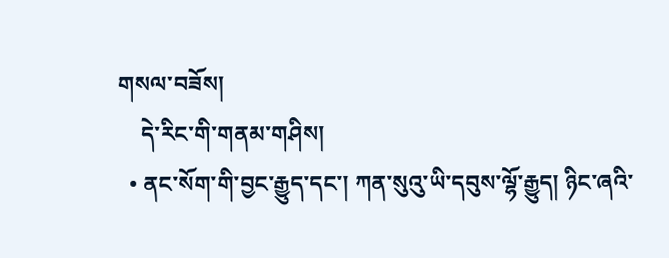གསལ་བཟོས།
    དེ་རིང་གི་གནམ་གཤིས།
  • ནང་སོག་གི་བྱང་རྒྱུད་དང་། ཀན་སུའུ་ཡི་དབུས་ལྷོ་རྒྱུད། ཉིང་ཞའི་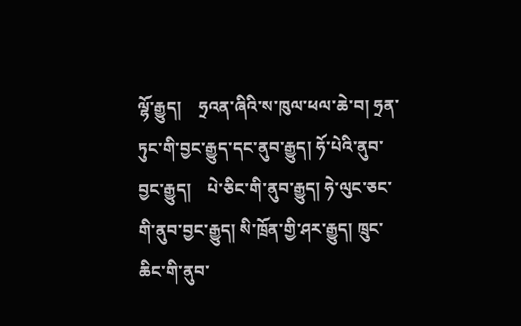ལྷོ་རྒྱུད།    ཧྲའན་ཞིའི་ས་ཁུལ་ཕལ་ཆེ་བ། ཧྲན་ཏུང་གི་བྱང་རྒྱུད་དང་ནུབ་རྒྱུད། ཧོ་པེའི་ནུབ་བྱང་རྒྱུད།    པེ་ཅིང་གི་ནུབ་རྒྱུད། ཧེ་ལུང་ཅང་གི་ནུབ་བྱང་རྒྱུད། སི་ཁྲོན་གྱི་ཤར་རྒྱུད། ཁྲུང་ཆིང་གི་ནུབ་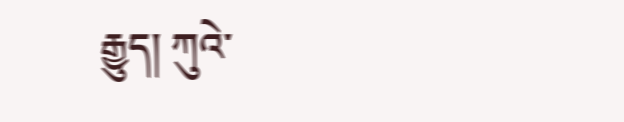རྒྱུད། ཀུའེ་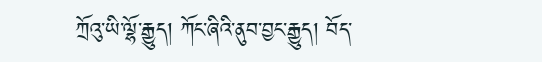ཀྲོའུ་ཡི་ལྷོ་རྒྱུད། ཀོང་ཞིའི་ནུབ་བྱང་རྒྱུད། བོད་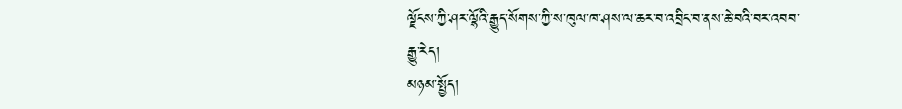ལྗོངས་ཀྱི་ཤར་ལྷོའི་རྒྱུད་སོགས་ཀྱི་ས་ཁུལ་ཁ་ཤས་ལ་ཆར་བ་འབྲིང་བ་ནས་ཆེ་བའི་བར་འབབ་རྒྱུ་རེད།
མཉམ་སྤྱོད།